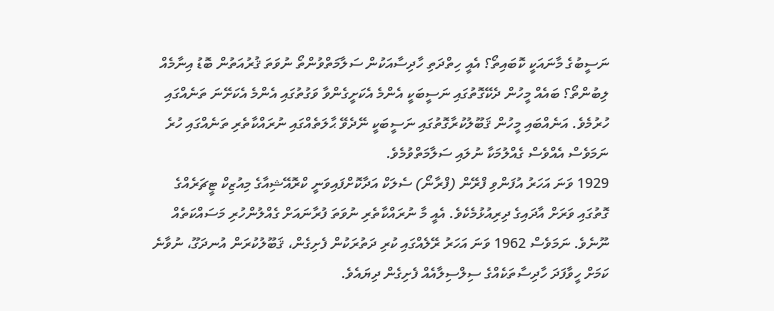ނަސީބުގެ މާނައަކީ ކޮބައިތޯ؟ އެއީ ހިތްދަތި ހާދިސާއަކުން ސަލާމަތްވުންތޯ ނުވަތަ ޤުރުއަތުން ބޮޑު އިނާމެއް ލިބުންތޯ؟ ބައެއް މީހުން ދެކޭގޮތުގައި ނަސީބަކީ އެންމެ އެކަށީގެންވާ ވަގުތުގައި އެންމެ އެކަށޭނަ ތަނެއްގައި ހުރުމެވެ. އަނެއްބައި މީހުން ޤަބޫލުކުރާގޮތުގައި ނަސީބަކީ ނޭދެވޭ ޙާލަތެއްގައި ނުރައްކާތެރި ތަނެއްގައި ހުރެ ނަމަވެސް އެއްވެސް ގެއްލުމަކާ ނުލައި ސަލާމަތްވުމެވެ.
1929 ވަނަ އަހަރު އުފަންވި ފްރޭން (ފްރާނޯ) ސެލަކް އަދާކޮށްފައިވަނީ ކްރޮއޭޝިއާގެ މިއުޒިކް ޓީޗަރެއްގެ ގޮތުގައި ވަރަށް އާދައިގެ ދިރިއުޅުމެކެވެ. އެއީ މާ ނުރައްކާތެރި ނުވަތަ ފުރާނައަށް ގެއްލުންހުރި މަސައްކަތެއް ނޫނެވެ. ނަމަވެސް 1962 ވަނަ އަހަރު ރޭލެއްގައި ކުރި ދަތުރަކުން ފެށިގެން، ޤަބޫލުކުރަން އުނދަގޫ، ނުވާނެ ކަމަށް ހީވާފަދަ ހާދިސާތަކެއްގެ ސިލްސިލާއެއް ފެށިގެން ދިޔައެވެ.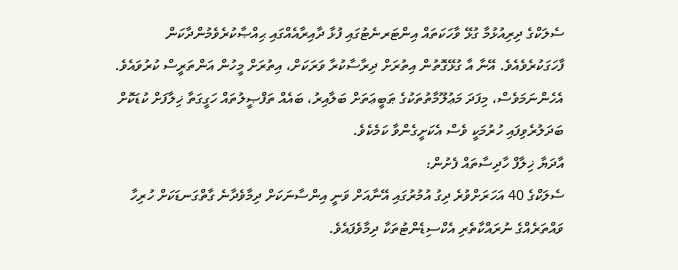ސެލަކްގެ ދިރިއުޅުމާ ގުޅޭ ވާހަކަތައް އިންޓަރނެޓުގައި ފުޅާ ދާއިރާއެއްގައި ޙިއްޞާކުރެވެމުންދާކަން ފާހަގަކުރެވެއެވެ. އޭނާ އާ ގުޅޭގޮތުން އިތުރަށް ދިރާސާކުރާ ވަރަކަށް، އިތުރަށް މީހުން އަންތަރީސް ކުރުވައެވެ. އެހެންނަމަވެސް، މިފަދަ މަޢުލޫމާތުތަކުގެ ޠަބީޢަތަށް ބަލާއިރު، ބައެއް ތަފްޞީލުތައް ހަގީގަތާ ޚިލާފަށް ކުޑަކޮށް ބަދަލުރެވިފައި ހުރުމަކީ ވެސް އެކަށީގެންވާ ކަމެކެވެ.
އާދަޔާ ޚިލާފް ހާދިސާތައް ފެށުން:
ސެލަކްގެ 40 އަހަރަށްވުރެ ދިގު އުމުރުގައި އޭނާއަށް ވަނީ އިންސާނަކަށް ދިމާވެދާނެ ގާތްގަނޑަކަށް ހުރިހާ ވައްތަރެއްގެ ނުރައްކާތެރި އެކްސިޑެންޓުތަކާ ދިމާވެފައެވެ.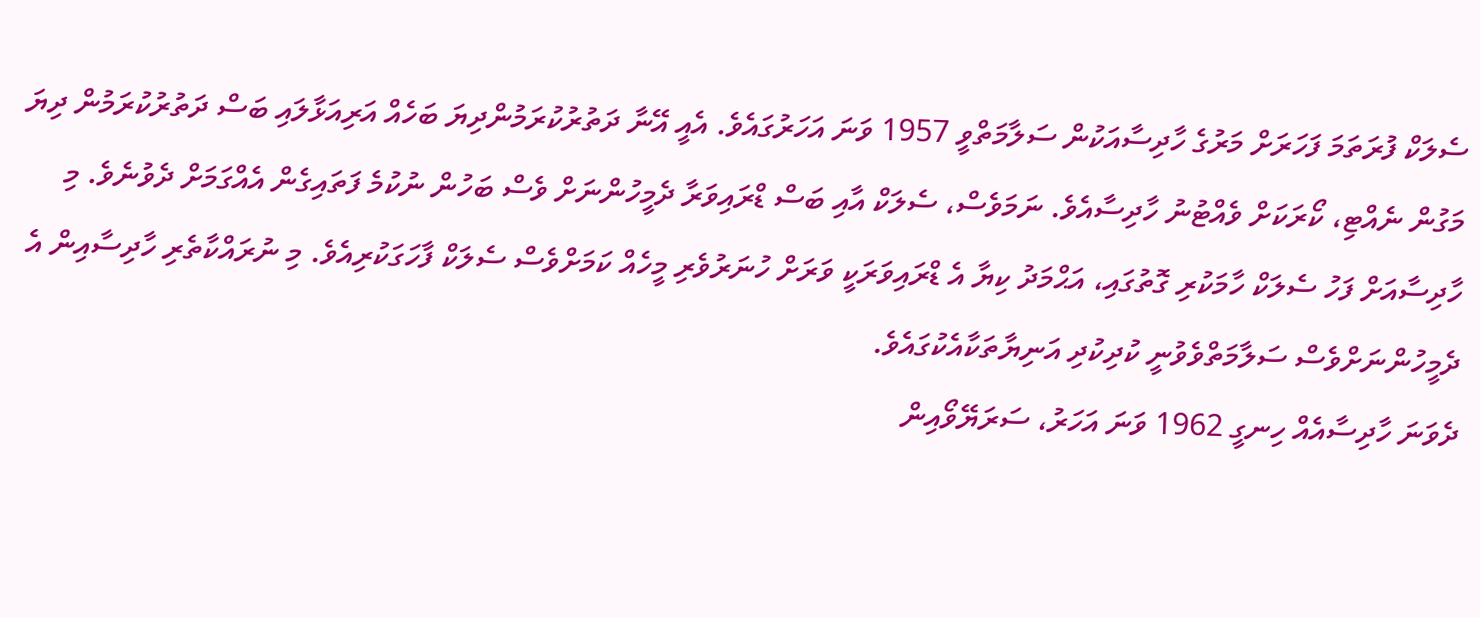ސެލަކް ފުރަތަމަ ފަހަރަށް މަރުގެ ހާދިސާއަކުން ސަލާމަތްވީ 1957 ވަނަ އަހަރުގައެވެ. އެއީ އޭނާ ދަތުރުކުރަމުންދިޔަ ބަހެއް އަރިއަޅާލައި ބަސް ދަތުރުކުރަމުން ދިޔަ މަގުން ނެއްޓި، ކޯރަކަށް ވެއްޓުނު ހާދިސާއެވެ. ނަމަވެސް، ސެލަކް އާއި ބަސް ޑްރައިވަރާ ދެމީހުންނަށް ވެސް ބަހުން ނުކުމެ ފަތައިގެން އެއްގަމަށް ދެވުނެވެ. މި ހާދިސާއަށް ފަހު ސެލަކް ހާމަކުރި ގޮތުގައި، އަޙްމަދު ކިޔާ އެ ޑްރައިވަރަކީ ވަރަށް ހުނަރުވެރި މީހެއް ކަމަށްވެސް ސެލަކް ފާހަގަކުރިއެވެ. މި ނުރައްކާތެރި ހާދިސާއިން އެ ދެމީހުންނަށްވެސް ސަލާމަތްވެވުނީ ކުދިކުދި އަނިޔާތަކާއެކުގައެވެ.
ދެވަނަ ހާދިސާއެއް ހިނގީ 1962 ވަނަ އަހަރު، ސަރަޔޭވޯއިން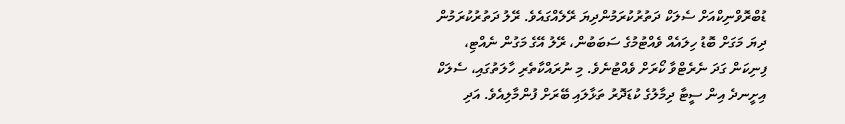ޑުބްރޮވްނިކްއަށް ސެލަކް ދަތުރުކުރަމުންދިޔަ ރޭލެއްގައެވެ. ރޭލު ދަތުރުކުރަމުން ދިޔަ މަގަށް ބޮޑު ހިލައެއް ވެއްޓުމުގެ ސަބަބުން، ރޭލު އޭގެ މަގުން ނެއްޓި، ފިނިކަން ގަދަ ނެރެޓްވާ ކޯރަށް ވެއްޓުނެވެ. މި ނުރައްކާތެރި ހާލަތުގައި، ސެލަކް އިށީނދެ އިން ސީޓާ ދިމާލުގެ ކުޑަދޮރު ތަޅާލައި ބޭރަށް ފުންމާލިއެވެ. އަދި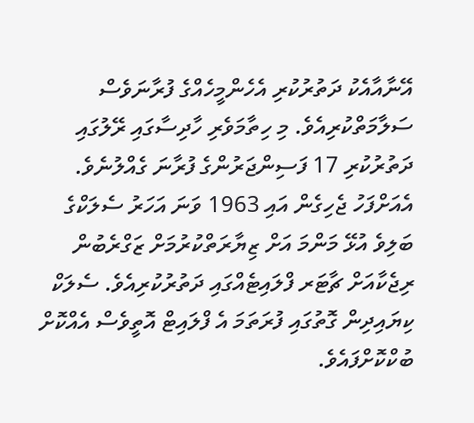އޭނާއާއެކު ދަތުރުކުރި އެހެންމީހެއްގެ ފުރާނަވެސް ސަލާމަތްކުރިއެވެ. މި ހިތާމަވެރި ހާދިސާގައި ރޭލުގައި ދަތުރުކުރި 17 ފަސިންޖަރުންގެ ފުރާނަ ގެއްލުނެވެ.
އެއަށްފަހު ޖެހިގެން އައި 1963 ވަނަ އަހަރު ސެލަކްގެ ބަލިވެ އުޅޭ މަންމަ އަށް ޒިޔާރަތްކުރުމަށް ޒަގްރެބުން ރިޖެކާއަށް ޗާޓަރ ފްލައިޓެއްގައި ދަތުރުކުރިއެވެ. ސެލަކް ކިޔައިދިން ގޮތުގައި ފުރަތަމަ އެ ފްލައިޓް އޮތީވެސް އެއްކޮށް ބުކްކޮށްފައެވެ.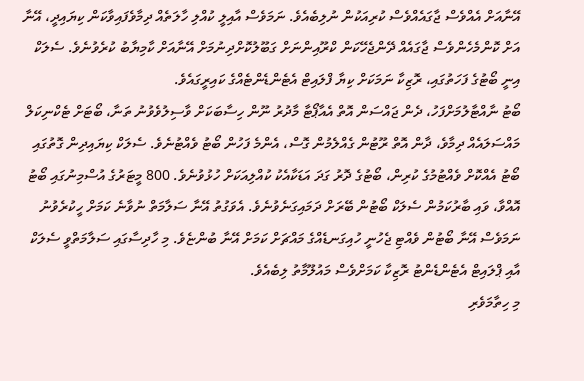އޭނާއަށް އެއްވެސް ޖާގައެއްވެސް ކުރިއަކުން ނުލިބެއެވެ. ނަމަވެސް އާއިލީ ކުއްލި ހާލަތެއް ދިމާވެފައިވާކަން ކިޔައިދީ، އޭނާ އަށް ކޮންމެހެންވެސް ޖާގައެއް ދޭންޖެހޭކަން ކްރޫއިންނަށް ގަބޫލުކޮށްދިނުމަށް އޭނާއަށް ކާމިޔާބު ކުރެވުނެވެ. ސެލަކް އިނީ ބޯޓުގެ ފަހަތުގައި، ރޮޒިކާ ނަމަކަށް ކިޔާ ފްލައިޓް އެޓެންޑެންޓެއްގެ ކައިރީގައެވެ.
ބޯޓު ނާއްޓާލުމަށްފަހު، ދެން ޖައްސަން އޮތް އެއާޕޯޓާ މާދުރު ނޫން ހިސާބަކަށް ވާސިލުވެވުނު ތަނާ، ބޯޓަށް ޓެކްނިކަލް މައްސަލައެއް ދިމާވެ، ދާން އޮތް ރޫޓުން ގެއްލެމުން ގޮސް، އެންމެ ފަހުން ބޯޓު ވެއްޓުނެވެ. ސެލަކް ކިޔައިދިން ގޮތުގައި ބޯޓު އެއްކޮށް ވެއްޓުމުގެ ކުރިން، ބޯޓުގެ ދޮރު ގަދަ އަޑަކާއެކު ކުއްލިއަކަށް ހުޅުވުނެވެ. 800 މީޓަރުގެ އުސްމިނުގައި ބޯޓު އޮއްވާ، ވައި ބާރުކަމުން ސެލަކް ބޯޓުން ބޭރަށް ދަމައިގަނެވުނެވެ. އެވަގުތު އޭނާ ސަލާމަތް ނުވާނެ ކަމަށް ހީކުރެވުނު ނަމަވެސް އޭނާ ބޯޓުން ވެއްޓި ޖެހުނީ ހުއިގަނޑެއްގެ މައްޗަށް ކަމަށް އޭނާ ބުންޏެވެ. މި ހާދިސާގައި ސަލާމަތްވީ ސެލަކް އާއި ޕްލައިޓް އެޓެންޑެންޓު ރޮޒިކާ ކަމަށްވެސް މައުލޫމާތު ލިބެއެވެ.
މި ހިތާމަވެރި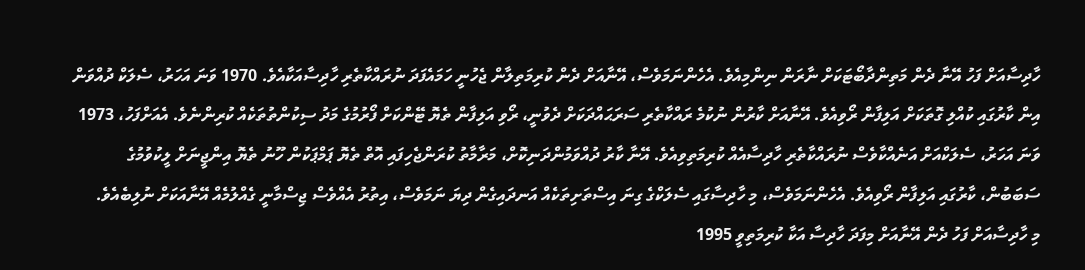ހާދިސާއަށް ފަހު އޭނާ ދެން މަތިންދާބޯޓަކަށް ނާރަން ނިންމިއެވެ. އެހެންނަމަވެސް، އޭނާއަށް ދެން ކުރިމަތިލާން ޖެހުނީ ހަމައެފަދަ ނުރައްކާތެރި ހާދިސާއަކާއެވެ. 1970 ވަނަ އަހަރު، ސެލަކް ދުއްވަން އިން ކާރުގައި ކުއްލި ގޮތަކަށް އަލިފާން ރޯވިއެވެ. އޭނާއަށް ކާރުން ނުކުމެ ރައްކާތެރި ސަރަޙައްދަކަށް ދެވުނީ، ރޯވި އަލިފާން ތެޔޮ ޓޭންކަށް ފޯރުމުގެ މަދު ސިކުންތުތަކެއް ކުރިންނެވެ. އެއަށްފަހު، 1973 ވަނަ އަހަރު، ސެލަކްއަށް އަނެއްކާވެސް ނުރައްކާތެރި ހާދިސާއެއް ކުރިމަތިވިއެވެ. އޭނާ ކާރު ދުއްވަމުންދަނިކޮށް، މަރާމާތު ކުރަންޖެހިފައި އޮތް ތެޔޮ ޕަމްޕަކުން ހޫނު ތެޔޮ އިންޖީނަށް ލީކުވުމުގެ ސަބަބުން، ކާރުގައި އަލިފާން ރޯވިއެވެ. އެހެންނަމަވެސް، މި ހާދިސާގައި ސެލަކްގެ ގިނަ އިސްތަށިތަކެއް އަނދައިގެން ދިޔަ ނަމަވެސް، އިތުރު އެއްވެސް ޖިސްމާނީ ގެއްލުމެއް އޭނާއަކަށް ނުލިބެއެވެ.
މި ހާދިސާއަށް ފަހު ދެން އޭނާއަށް މިފަދަ ހާދިސާ އަކާ ކުރިމަތިވީ 1995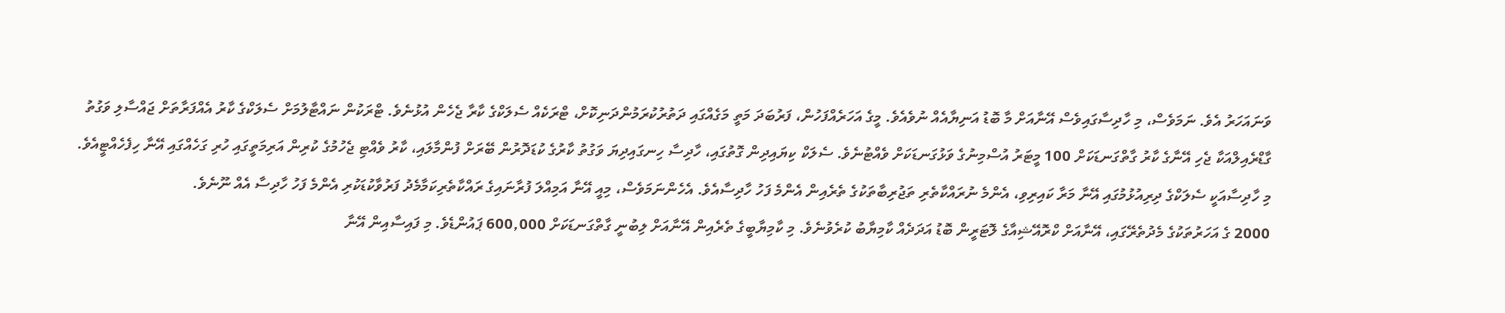ވަނައަހަރު އެވެ. ނަމަވެސް، މި ހާދިސާގައިވެސް އޭނާއަށް މާ ބޮޑު އަނިޔާއެއް ނުވެއެވެ. މީގެ އަހަރެއްފަހުން، ފަރުބަދަ މަތީ މަގެއްގައި ދަތުރުކުރަމުންދަނިކޮށް، ޓްރަކެއް ސެލަކްގެ ކާރާ ޖެހެން އުޅުނެވެ. ޓްރަކުން ނައްޓާލުމަށް ސެލަކްގެ ކާރު އެއްފަރާތަށް ޖައްސާލި ވަގުތު ގާޑްރެއިލްއަކާ ޖެހި އޭނާގެ ކާރު ގާތްގަނޑަކަށް 100 މީޓަރު އުސްމިނުގެ ވަޅުގަނޑަކަށް ވެއްޓުނެވެ. ސެލަކް ކިޔައިދިން ގޮތުގައި، ހާދިސާ ހިނގައިދިޔަ ވަގުތު ކާރުގެ ކުޑަދޮރުން ބޭރަށް ފުންމާލައި، ކާރު ވެއްޓި ޖެހުމުގެ ކުރިން އަރިމަތީގައި ހުރި ގަހެއްގައި އޭނާ ހިފެހެއްޓީއެވެ.
މި ހާދިސާއަކީ ސެލަކްގެ ދިރިއުޅުމުގައި އޭނާ މަރާ ކައިރިވި، އެންމެ ނުރައްކާތެރި ތަޖުރިބާތަކުގެ ތެރެއިން އެންމެ ފަހު ހާދިސާއެވެ. އެހެންނަމަވެސް، މިއީ އޭނާ އަމިއްލަ ފުރާނައިގެ ރައްކާތެރިކަމާމެދު ފަރުވާކުޑަކުރި އެންމެ ފަހު ހާދިސާ އެއް ނޫނެވެ.
2000 ގެ އަހަރުތަކުގެ މެދުތެރޭގައި، އޭނާއަށް ކްރޮއޭޝިއާގެ ލޮޓަރީން ބޮޑު އަދަދެއް ކާމިޔާބު ކުރެވުނެވެ. މި ކާމިޔާބީގެ ތެރެއިން އޭނާއަށް ލިބުނީ ގާތްގަނޑަކަށް 600,000 ޕައުންޑެވެ. މި ފައިސާއިން އޭނާ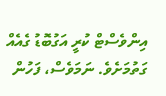އިންވެސްޓް ކުރީ އަގުބޮޑު ގެއެއް ގަތުމަށެވެ. ނަމަވެސް، ފަހުން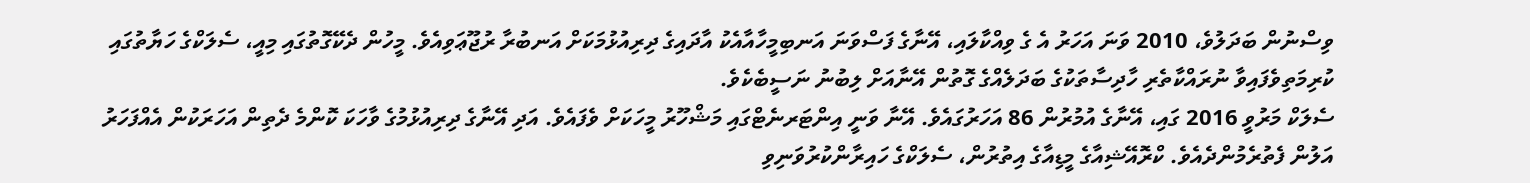ވިސްނުން ބަދަލުވެ، 2010 ވަނަ އަހަރު އެ ގެ ވިއްކާލައި، އޭނާގެ ފަސްވަނަ އަނބިމީހާއާއެކު އާދައިގެ ދިރިއުޅުމަކަށް އަނބުރާ ރުޖޫޢަވިއެވެ. މީހުން ދެކޭގޮތުގައި މިއީ، ސެލަކްގެ ހަޔާތުގައި ކުރިމަތިވެފައިވާ ނުރައްކާތެރި ހާދިސާތަކުގެ ބަދަލެއްގެ ގޮތުން އޭނާއަށް ލިބުނު ނަސީބެކެވެ.
ސެލަކް މަރުވީ 2016 ގައި، އޭނާގެ އުމުރުން 86 އަހަރުގައެވެ. އޭނާ ވަނީ އިންޓަރނެޓްގައި މަޝްހޫރު މީހަކަށް ވެފައެވެ. އަދި އޭނާގެ ދިރިއުޅުމުގެ ވާހަކަ ކޮންމެ ދެތިން އަހަރަކުން އެއްފަހަރު އަލުން ފެތުރެމުންދެއެވެ. ކްރޮއޭޝިއާގެ މީޑިއާގެ އިތުރުން، ސެލަކްގެ ހައިރާންކުރުވަނިވި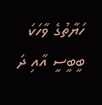ހަޔާތުގެ ވާހަކަ ބީބީސީ އާއި ދަ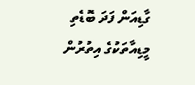ގާޑިއަން ފަދަ ބޮޑެތި މީޑިއާތަކުގެ އިތުރުން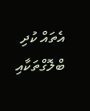އެތައް ކުދި ބްލޮގްތަކާއި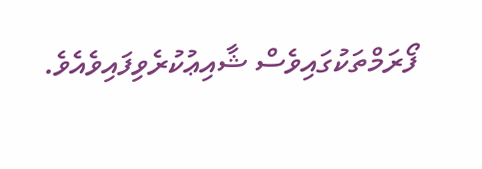ފޯރަމްތަކުގައިވެސް ޝާއިޢުކުރެވިފައިވެއެވެ.